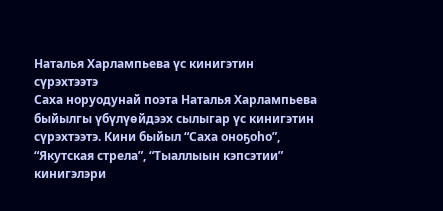Наталья Харлампьева үс кинигэтин сүрэхтээтэ
Саха норуодунай поэта Наталья Харлампьева быйылгы үбүлүөйдээх сылыгар үс кинигэтин сүрэхтээтэ. Кини быйыл “Саха оноҕоһо”, “Якутская стрела”, “Тыаллыын кэпсэтии” кинигэлэри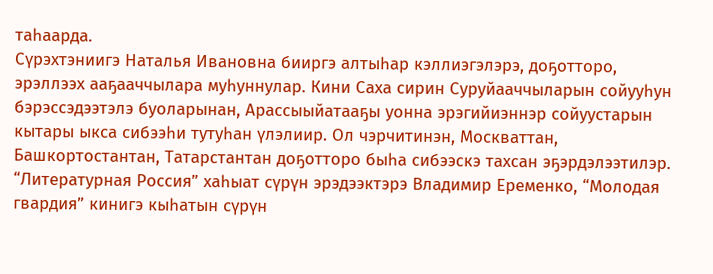таһаарда.
Сүрэхтэниигэ Наталья Ивановна бииргэ алтыһар кэллиэгэлэрэ, доҕотторо, эрэллээх ааҕааччылара муһуннулар. Кини Саха сирин Суруйааччыларын сойууһун бэрэссэдээтэлэ буоларынан, Арассыыйатааҕы уонна эрэгийиэннэр сойуустарын кытары ыкса сибээһи тутуһан үлэлиир. Ол чэрчитинэн, Москваттан, Башкортостантан, Татарстантан доҕотторо быһа сибээскэ тахсан эҕэрдэлээтилэр.
“Литературная Россия” хаһыат сүрүн эрэдээктэрэ Владимир Еременко, “Молодая гвардия” кинигэ кыһатын сүрүн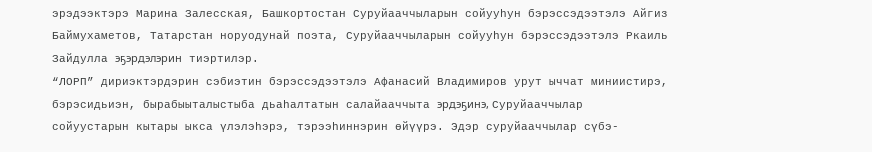эрэдээктэрэ Марина Залесская, Башкортостан Суруйааччыларын сойууһун бэрэссэдээтэлэ Айгиз Баймухаметов, Татарстан норуодунай поэта, Суруйааччыларын сойууһун бэрэссэдээтэлэ Ркаиль Зайдулла эҕэрдэлэрин тиэртилэр.
“ЛОРП” дириэктэрдэрин сэбиэтин бэрэссэдээтэлэ Афанасий Владимиров урут ыччат миниистирэ, бэрэсидьиэн, бырабыыталыстыба дьаһалтатын салайааччыта эрдэҕинэ, Суруйааччылар сойуустарын кытары ыкса үлэлэһэрэ, тэрээһиннэрин өйүүрэ. Эдэр суруйааччылар сүбэ-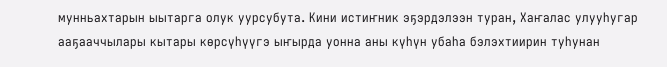мунньахтарын ыытарга олук уурсубута. Кини истиҥник эҕэрдэлээн туран, Хаҥалас улууһугар ааҕааччылары кытары көрсүһүүгэ ыҥырда уонна аны күһүн убаһа бэлэхтиирин туһунан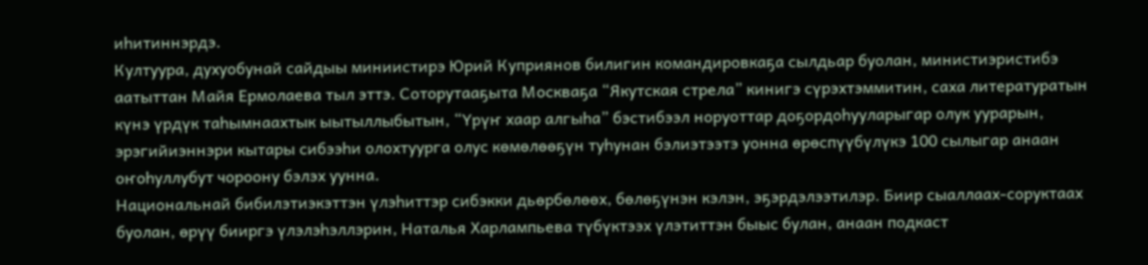иһитиннэрдэ.
Култуура, духуобунай сайдыы миниистирэ Юрий Куприянов билигин командировкаҕа сылдьар буолан, министиэристибэ аатыттан Майя Ермолаева тыл эттэ. Соторутааҕыта Москваҕа “Якутская стрела” кинигэ сүрэхтэммитин, саха литературатын күнэ үрдүк таһымнаахтык ыытыллыбытын, “Үрүҥ хаар алгыһа” бэстибээл норуоттар доҕордоһууларыгар олук уурарын, эрэгийиэннэри кытары сибээһи олохтуурга олус көмөлөөҕүн туһунан бэлиэтээтэ уонна өрөспүүбүлүкэ 100 сылыгар анаан оҥоһуллубут чороону бэлэх уунна.
Национальнай бибилэтиэкэттэн үлэһиттэр сибэкки дьөрбөлөөх, бөлөҕүнэн кэлэн, эҕэрдэлээтилэр. Биир сыаллаах-соруктаах буолан, өрүү бииргэ үлэлэһэллэрин, Наталья Харлампьева түбүктээх үлэтиттэн быыс булан, анаан подкаст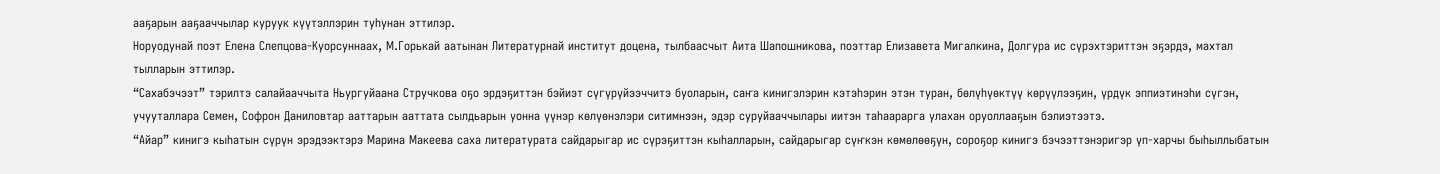ааҕарын ааҕааччылар куруук күүтэллэрин туһунан эттилэр.
Норуодунай поэт Елена Слепцова-Куорсуннаах, М.Горькай аатынан Литературнай институт доцена, тылбаасчыт Аита Шапошникова, поэттар Елизавета Мигалкина, Долгура ис сүрэхтэриттэн эҕэрдэ, махтал тылларын эттилэр.
“Сахабэчээт” тэрилтэ салайааччыта Ньургуйаана Стручкова оҕо эрдэҕиттэн бэйиэт сүгүрүйээччитэ буоларын, саҥа кинигэлэрин кэтэһэрин этэн туран, бөлүһүөктүү көрүүлээҕин, үрдүк эппиэтинэһи сүгэн, учууталлара Семен, Софрон Даниловтар ааттарын ааттата сылдьарын уонна үүнэр көлүөнэлэри ситимнээн, эдэр суруйааччылары иитэн таһаарарга улахан оруоллааҕын бэлиэтээтэ.
“Айар” кинигэ кыһатын сүрүн эрэдээктэрэ Марина Макеева саха литературата сайдарыгар ис сүрэҕиттэн кыһалларын, сайдарыгар сүҥкэн көмөлөөҕүн, сороҕор кинигэ бэчээттэнэригэр үп-харчы быһыллыбатын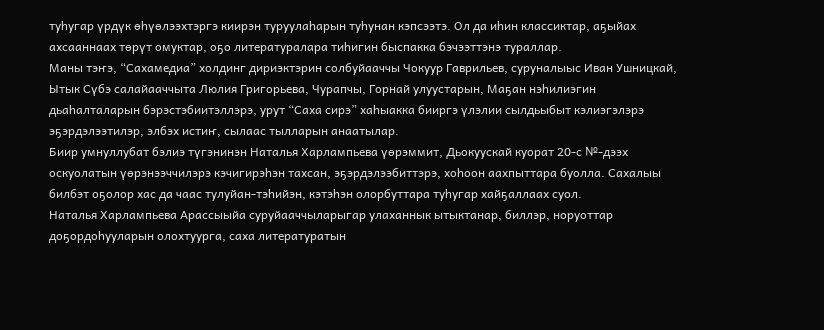туһугар үрдүк өһүөлээхтэргэ киирэн туруулаһарын туһунан кэпсээтэ. Ол да иһин классиктар, аҕыйах ахсааннаах төрүт омуктар, оҕо литературалара тиһигин быспакка бэчээттэнэ тураллар.
Маны тэҥэ, “Сахамедиа” холдинг дириэктэрин солбуйааччы Чокуур Гаврильев, суруналыыс Иван Ушницкай, Ытык Сүбэ салайааччыта Люлия Григорьева, Чурапчы, Горнай улуустарын, Маҕан нэһилиэгин дьаһалталарын бэрэстэбиитэллэрэ, урут “Саха сирэ” хаһыакка бииргэ үлэлии сылдьыбыт кэлиэгэлэрэ эҕэрдэлээтилэр, элбэх истиҥ, сылаас тылларын анаатылар.
Биир умнуллубат бэлиэ түгэнинэн Наталья Харлампьева үөрэммит, Дьокуускай куорат 20-с №-дээх оскуолатын үөрэнээччилэрэ кэчигирэһэн тахсан, эҕэрдэлээбиттэрэ, хоһоон аахпыттара буолла. Сахалыы билбэт оҕолор хас да чаас тулуйан-тэһийэн, кэтэһэн олорбуттара туһугар хайҕаллаах суол.
Наталья Харлампьева Арассыыйа суруйааччыларыгар улаханнык ытыктанар, биллэр, норуоттар доҕордоһууларын олохтуурга, саха литературатын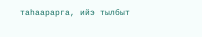таһаарарга, ийэ тылбыт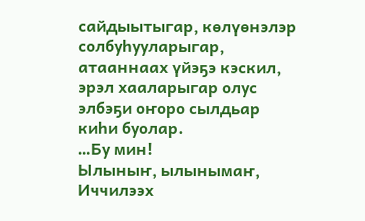сайдыытыгар, көлүөнэлэр солбуһууларыгар, атааннаах үйэҕэ кэскил, эрэл хааларыгар олус элбэҕи оҥоро сылдьар киһи буолар.
…Бу мин!
Ылыныҥ, ылынымаҥ,
Иччилээх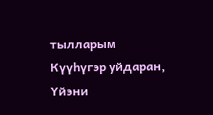тылларым
Күүһүгэр уйдаран,
Үйэни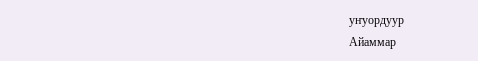уҥуордуур
Айаммар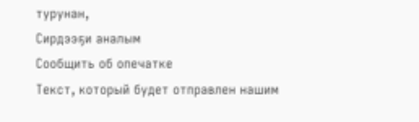турунан,
Сирдээҕи аналым
Сообщить об опечатке
Текст, который будет отправлен нашим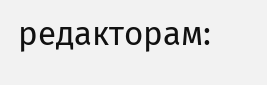редакторам: